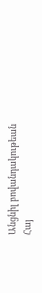Անցնիլ բովանդակութեան
Հայ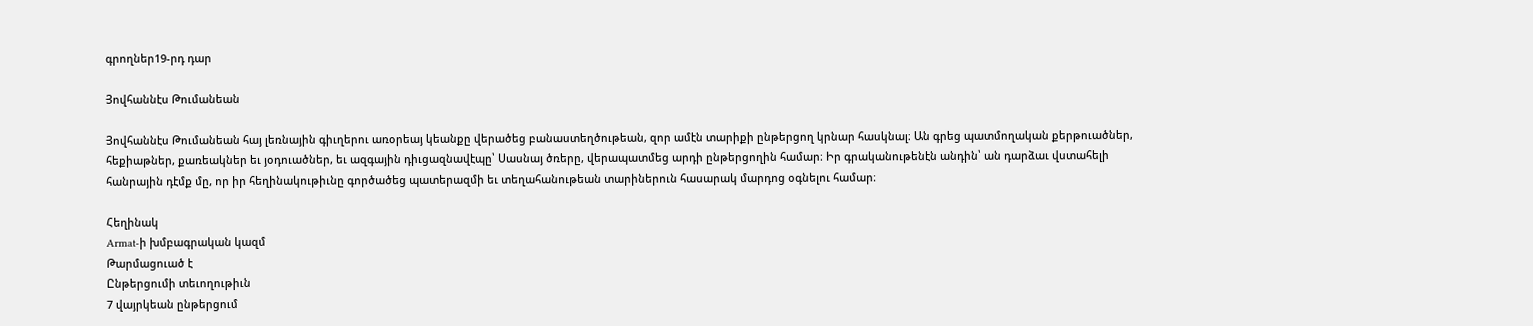գրողներ19-րդ դար

Յովհաննէս Թումանեան

Յովհաննէս Թումանեան հայ լեռնային գիւղերու առօրեայ կեանքը վերածեց բանաստեղծութեան, զոր ամէն տարիքի ընթերցող կրնար հասկնալ։ Ան գրեց պատմողական քերթուածներ, հեքիաթներ, քառեակներ եւ յօդուածներ, եւ ազգային դիւցազնավէպը՝ Սասնայ ծռերը, վերապատմեց արդի ընթերցողին համար։ Իր գրականութենէն անդին՝ ան դարձաւ վստահելի հանրային դէմք մը, որ իր հեղինակութիւնը գործածեց պատերազմի եւ տեղահանութեան տարիներուն հասարակ մարդոց օգնելու համար։

Հեղինակ
Armat-ի խմբագրական կազմ
Թարմացուած է
Ընթերցումի տեւողութիւն
7 վայրկեան ընթերցում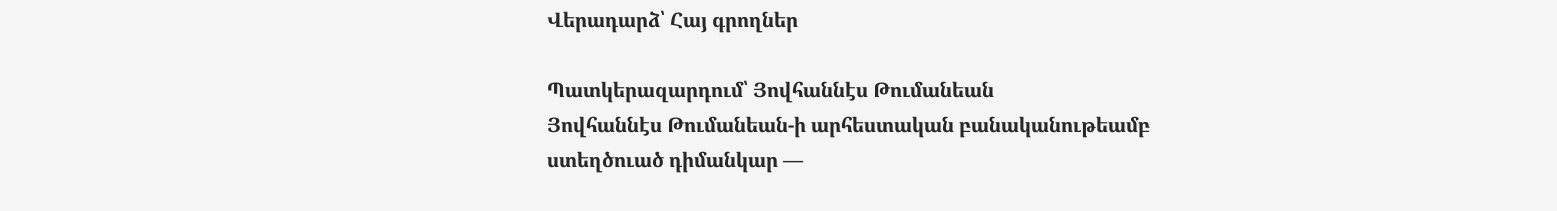Վերադարձ՝ Հայ գրողներ

Պատկերազարդում՝ Յովհաննէս Թումանեան
Յովհաննէս Թումանեան-ի արհեստական բանականութեամբ ստեղծուած դիմանկար —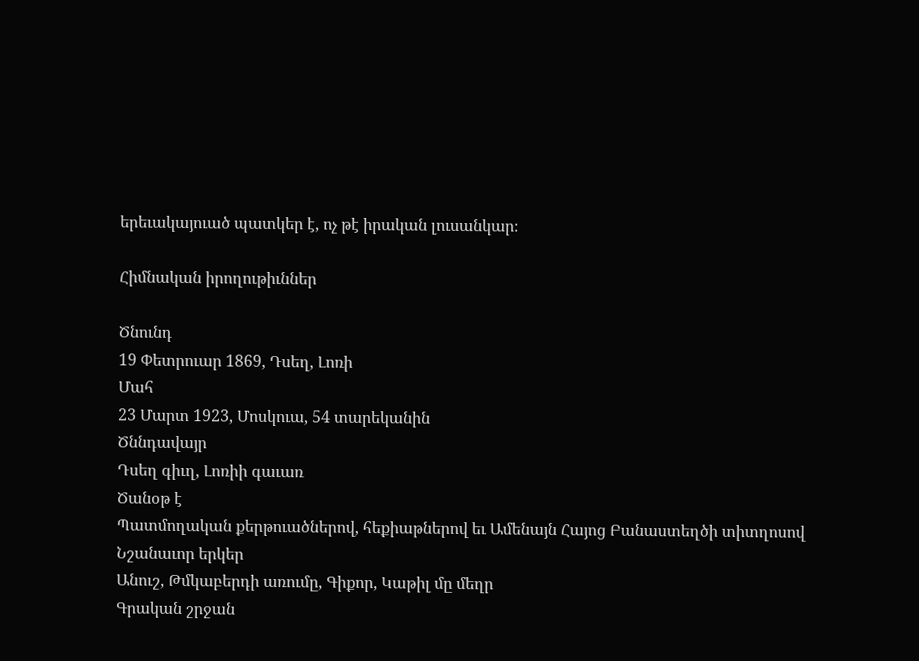երեւակայուած պատկեր է, ոչ թէ իրական լուսանկար։

Հիմնական իրողութիւններ

Ծնունդ
19 Փետրուար 1869, Դսեղ, Լոռի
Մահ
23 Մարտ 1923, Մոսկուա, 54 տարեկանին
Ծննդավայր
Դսեղ գիւղ, Լոռիի գաւառ
Ծանօթ է
Պատմողական քերթուածներով, հեքիաթներով եւ Ամենայն Հայոց Բանաստեղծի տիտղոսով
Նշանաւոր երկեր
Անուշ, Թմկաբերդի առումը, Գիքոր, Կաթիլ մը մեղր
Գրական շրջան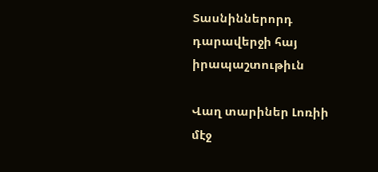Տասնիններորդ դարավերջի հայ իրապաշտութիւն

Վաղ տարիներ Լոռիի մէջ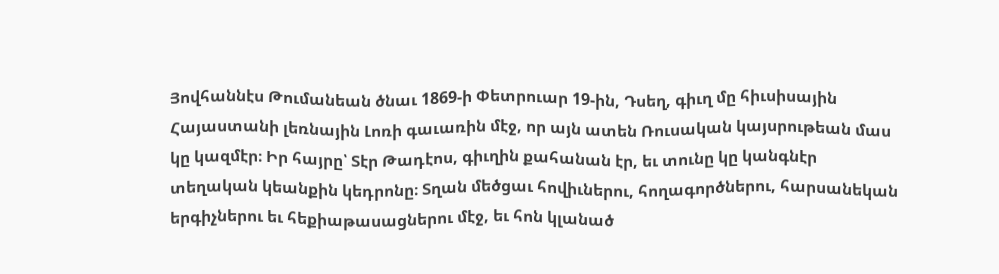Յովհաննէս Թումանեան ծնաւ 1869-ի Փետրուար 19-ին, Դսեղ, գիւղ մը հիւսիսային Հայաստանի լեռնային Լոռի գաւառին մէջ, որ այն ատեն Ռուսական կայսրութեան մաս կը կազմէր։ Իր հայրը՝ Տէր Թադէոս, գիւղին քահանան էր, եւ տունը կը կանգնէր տեղական կեանքին կեդրոնը։ Տղան մեծցաւ հովիւներու, հողագործներու, հարսանեկան երգիչներու եւ հեքիաթասացներու մէջ, եւ հոն կլանած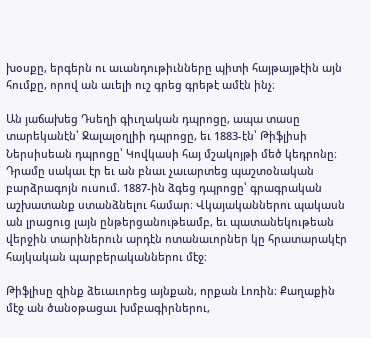խօսքը, երգերն ու աւանդութիւնները պիտի հայթայթէին այն հումքը, որով ան աւելի ուշ գրեց գրեթէ ամէն ինչ։

Ան յաճախեց Դսեղի գիւղական դպրոցը, ապա տասը տարեկանէն՝ Ջալալօղլիի դպրոցը, եւ 1883-էն՝ Թիֆլիսի Ներսիսեան դպրոցը՝ Կովկասի հայ մշակոյթի մեծ կեդրոնը։ Դրամը սակաւ էր եւ ան բնաւ չաւարտեց պաշտօնական բարձրագոյն ուսում. 1887-ին ձգեց դպրոցը՝ գրագրական աշխատանք ստանձնելու համար։ Վկայականներու պակասն ան լրացուց լայն ընթերցանութեամբ, եւ պատանեկութեան վերջին տարիներուն արդէն ոտանաւորներ կը հրատարակէր հայկական պարբերականներու մէջ։

Թիֆլիսը զինք ձեւաւորեց այնքան, որքան Լոռին։ Քաղաքին մէջ ան ծանօթացաւ խմբագիրներու,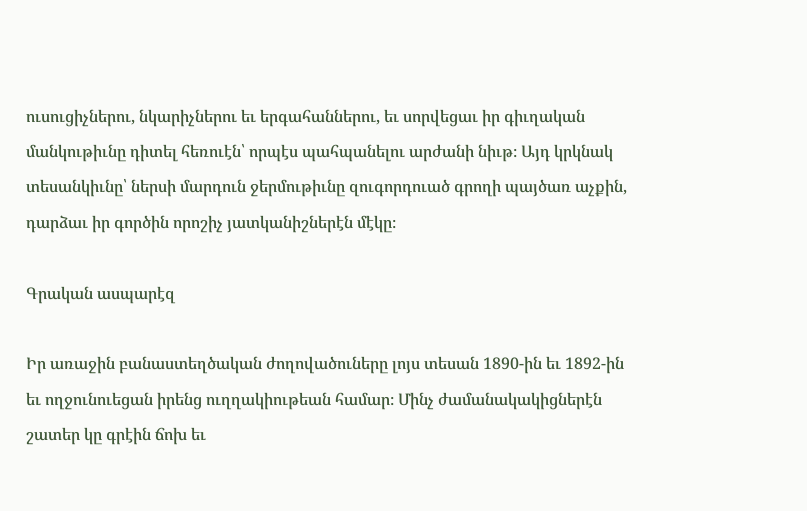ուսուցիչներու, նկարիչներու եւ երգահաններու, եւ սորվեցաւ իր գիւղական մանկութիւնը դիտել հեռուէն՝ որպէս պահպանելու արժանի նիւթ։ Այդ կրկնակ տեսանկիւնը՝ ներսի մարդուն ջերմութիւնը զուգորդուած գրողի պայծառ աչքին, դարձաւ իր գործին որոշիչ յատկանիշներէն մէկը։

Գրական ասպարէզ

Իր առաջին բանաստեղծական ժողովածուները լոյս տեսան 1890-ին եւ 1892-ին եւ ողջունուեցան իրենց ուղղակիութեան համար։ Մինչ ժամանակակիցներէն շատեր կը գրէին ճոխ եւ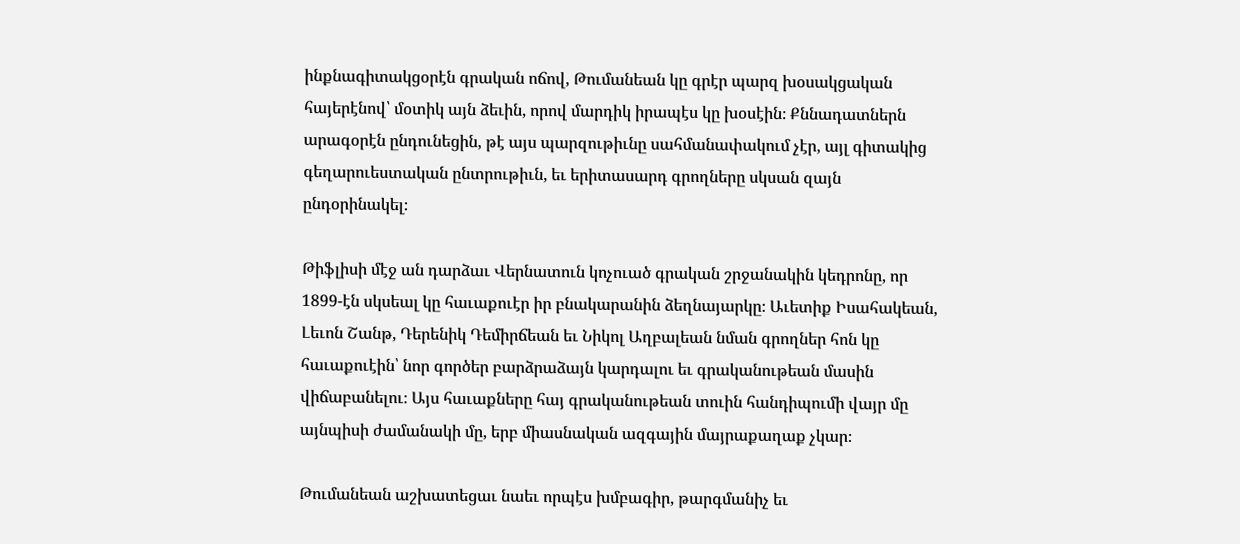ինքնագիտակցօրէն գրական ոճով, Թումանեան կը գրէր պարզ խօսակցական հայերէնով՝ մօտիկ այն ձեւին, որով մարդիկ իրապէս կը խօսէին։ Քննադատներն արագօրէն ընդունեցին, թէ այս պարզութիւնը սահմանափակում չէր, այլ գիտակից գեղարուեստական ընտրութիւն, եւ երիտասարդ գրողները սկսան զայն ընդօրինակել։

Թիֆլիսի մէջ ան դարձաւ Վերնատուն կոչուած գրական շրջանակին կեդրոնը, որ 1899-էն սկսեալ կը հաւաքուէր իր բնակարանին ձեղնայարկը։ Աւետիք Իսահակեան, Լեւոն Շանթ, Դերենիկ Դեմիրճեան եւ Նիկոլ Աղբալեան նման գրողներ հոն կը հաւաքուէին՝ նոր գործեր բարձրաձայն կարդալու եւ գրականութեան մասին վիճաբանելու։ Այս հաւաքները հայ գրականութեան տուին հանդիպումի վայր մը այնպիսի ժամանակի մը, երբ միասնական ազգային մայրաքաղաք չկար։

Թումանեան աշխատեցաւ նաեւ որպէս խմբագիր, թարգմանիչ եւ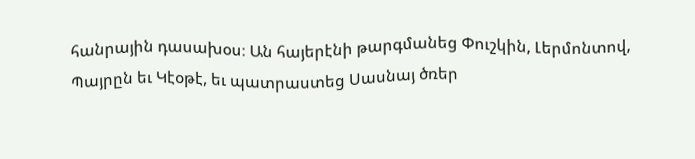հանրային դասախօս։ Ան հայերէնի թարգմանեց Փուշկին, Լերմոնտով, Պայրըն եւ Կէօթէ, եւ պատրաստեց Սասնայ ծռեր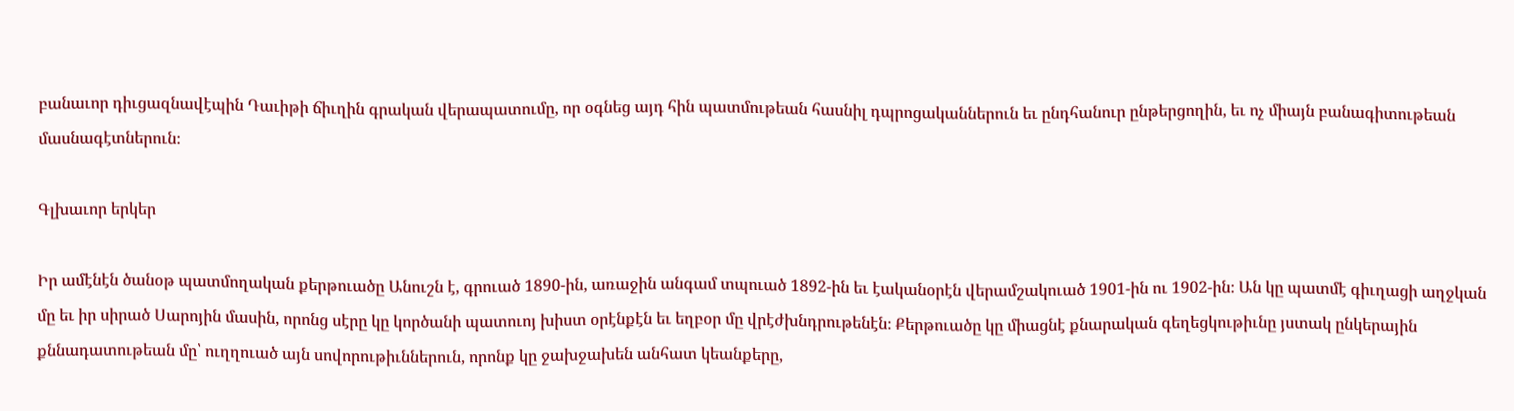բանաւոր դիւցազնավէպին Դաւիթի ճիւղին գրական վերապատումը, որ օգնեց այդ հին պատմութեան հասնիլ դպրոցականներուն եւ ընդհանուր ընթերցողին, եւ ոչ միայն բանագիտութեան մասնագէտներուն։

Գլխաւոր երկեր

Իր ամէնէն ծանօթ պատմողական քերթուածը Անուշն է, գրուած 1890-ին, առաջին անգամ տպուած 1892-ին եւ էականօրէն վերամշակուած 1901-ին ու 1902-ին։ Ան կը պատմէ գիւղացի աղջկան մը եւ իր սիրած Սարոյին մասին, որոնց սէրը կը կործանի պատուոյ խիստ օրէնքէն եւ եղբօր մը վրէժխնդրութենէն։ Քերթուածը կը միացնէ քնարական գեղեցկութիւնը յստակ ընկերային քննադատութեան մը՝ ուղղուած այն սովորութիւններուն, որոնք կը ջախջախեն անհատ կեանքերը,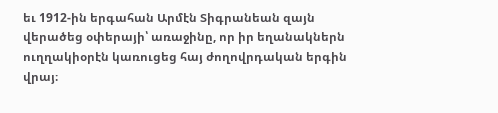եւ 1912-ին երգահան Արմէն Տիգրանեան զայն վերածեց օփերայի՝ առաջինը, որ իր եղանակներն ուղղակիօրէն կառուցեց հայ ժողովրդական երգին վրայ։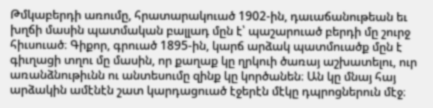Թմկաբերդի առումը, հրատարակուած 1902-ին, դաւաճանութեան եւ խղճի մասին պատմական բալլադ մըն է՝ պաշարուած բերդի մը շուրջ հիւսուած։ Գիքոր, գրուած 1895-ին, կարճ արձակ պատմուածք մըն է գիւղացի տղու մը մասին, որ քաղաք կը ղրկուի ծառայ աշխատելու, ուր առանձնութիւնն ու անտեսումը զինք կը կործանեն։ Ան կը մնայ հայ արձակին ամէնէն շատ կարդացուած էջերէն մէկը դպրոցներուն մէջ։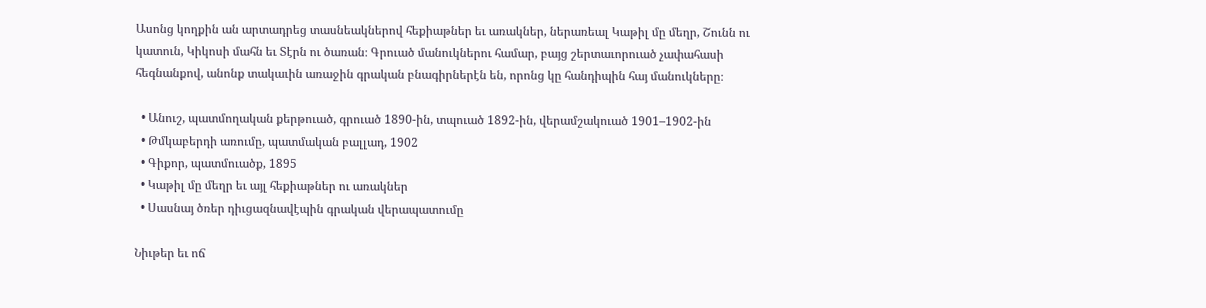Ասոնց կողքին ան արտադրեց տասնեակներով հեքիաթներ եւ առակներ, ներառեալ Կաթիլ մը մեղր, Շունն ու կատուն, Կիկոսի մահն եւ Տէրն ու ծառան։ Գրուած մանուկներու համար, բայց շերտաւորուած չափահասի հեգնանքով, անոնք տակաւին առաջին գրական բնագիրներէն են, որոնց կը հանդիպին հայ մանուկները։

  • Անուշ, պատմողական քերթուած, գրուած 1890-ին, տպուած 1892-ին, վերամշակուած 1901–1902-ին
  • Թմկաբերդի առումը, պատմական բալլադ, 1902
  • Գիքոր, պատմուածք, 1895
  • Կաթիլ մը մեղր եւ այլ հեքիաթներ ու առակներ
  • Սասնայ ծռեր դիւցազնավէպին գրական վերապատումը

Նիւթեր եւ ոճ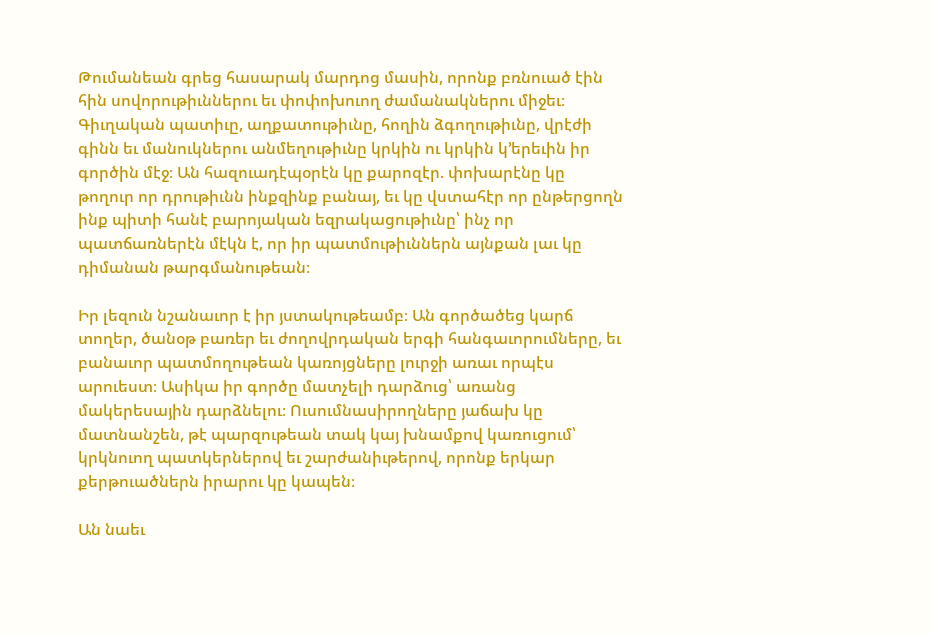Թումանեան գրեց հասարակ մարդոց մասին, որոնք բռնուած էին հին սովորութիւններու եւ փոփոխուող ժամանակներու միջեւ։ Գիւղական պատիւը, աղքատութիւնը, հողին ձգողութիւնը, վրէժի գինն եւ մանուկներու անմեղութիւնը կրկին ու կրկին կ՚երեւին իր գործին մէջ։ Ան հազուադէպօրէն կը քարոզէր. փոխարէնը կը թողուր որ դրութիւնն ինքզինք բանայ, եւ կը վստահէր որ ընթերցողն ինք պիտի հանէ բարոյական եզրակացութիւնը՝ ինչ որ պատճառներէն մէկն է, որ իր պատմութիւններն այնքան լաւ կը դիմանան թարգմանութեան։

Իր լեզուն նշանաւոր է իր յստակութեամբ։ Ան գործածեց կարճ տողեր, ծանօթ բառեր եւ ժողովրդական երգի հանգաւորումները, եւ բանաւոր պատմողութեան կառոյցները լուրջի առաւ որպէս արուեստ։ Ասիկա իր գործը մատչելի դարձուց՝ առանց մակերեսային դարձնելու։ Ուսումնասիրողները յաճախ կը մատնանշեն, թէ պարզութեան տակ կայ խնամքով կառուցում՝ կրկնուող պատկերներով եւ շարժանիւթերով, որոնք երկար քերթուածներն իրարու կը կապեն։

Ան նաեւ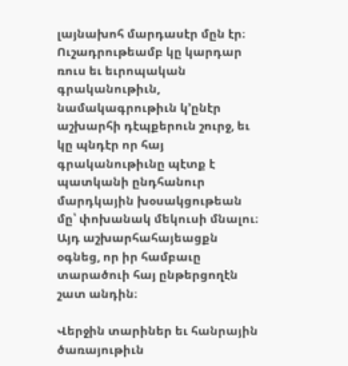լայնախոհ մարդասէր մըն էր։ Ուշադրութեամբ կը կարդար ռուս եւ եւրոպական գրականութիւն, նամակագրութիւն կ՚ընէր աշխարհի դէպքերուն շուրջ, եւ կը պնդէր որ հայ գրականութիւնը պէտք է պատկանի ընդհանուր մարդկային խօսակցութեան մը՝ փոխանակ մեկուսի մնալու։ Այդ աշխարհահայեացքն օգնեց, որ իր համբաւը տարածուի հայ ընթերցողէն շատ անդին։

Վերջին տարիներ եւ հանրային ծառայութիւն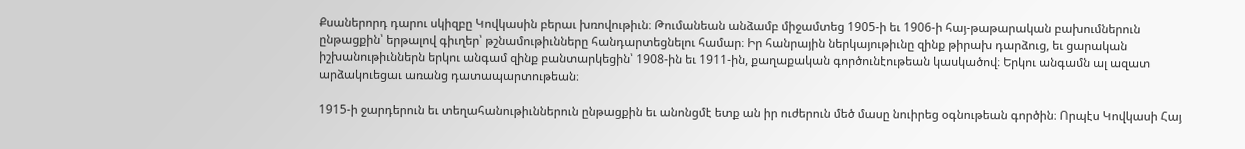Քսաներորդ դարու սկիզբը Կովկասին բերաւ խռովութիւն։ Թումանեան անձամբ միջամտեց 1905-ի եւ 1906-ի հայ-թաթարական բախումներուն ընթացքին՝ երթալով գիւղեր՝ թշնամութիւնները հանդարտեցնելու համար։ Իր հանրային ներկայութիւնը զինք թիրախ դարձուց, եւ ցարական իշխանութիւններն երկու անգամ զինք բանտարկեցին՝ 1908-ին եւ 1911-ին, քաղաքական գործունէութեան կասկածով։ Երկու անգամն ալ ազատ արձակուեցաւ առանց դատապարտութեան։

1915-ի ջարդերուն եւ տեղահանութիւններուն ընթացքին եւ անոնցմէ ետք ան իր ուժերուն մեծ մասը նուիրեց օգնութեան գործին։ Որպէս Կովկասի Հայ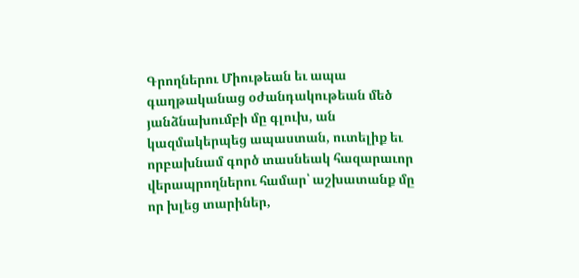Գրողներու Միութեան եւ ապա գաղթականաց օժանդակութեան մեծ յանձնախումբի մը գլուխ, ան կազմակերպեց ապաստան, ուտելիք եւ որբախնամ գործ տասնեակ հազարաւոր վերապրողներու համար՝ աշխատանք մը որ խլեց տարիներ,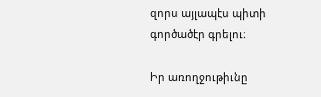զորս այլապէս պիտի գործածէր գրելու։

Իր առողջութիւնը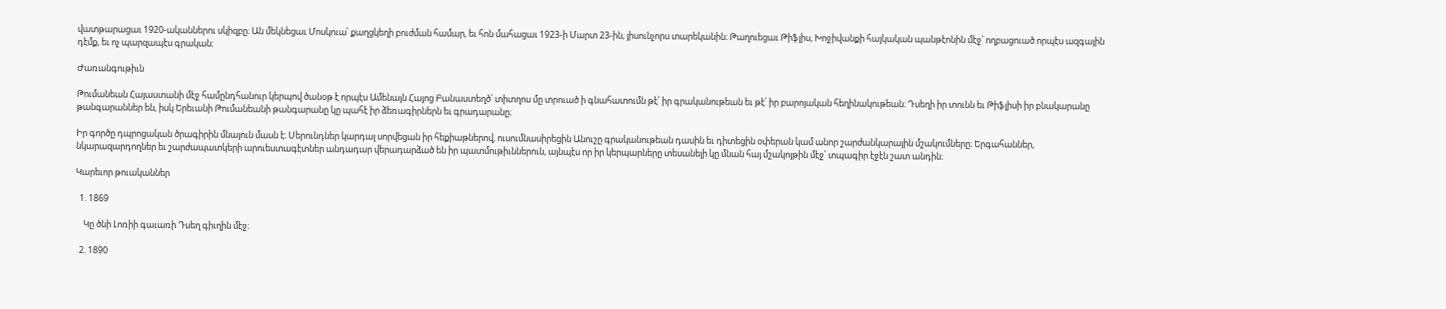վատթարացաւ 1920-ականներու սկիզբը։ Ան մեկնեցաւ Մոսկուա՝ քաղցկեղի բուժման համար, եւ հոն մահացաւ 1923-ի Մարտ 23-ին, յիսունչորս տարեկանին։ Թաղուեցաւ Թիֆլիս, Խոջիվանքի հայկական պանթէոնին մէջ՝ ողբացուած որպէս ազգային դէմք, եւ ոչ պարզապէս գրական։

Ժառանգութիւն

Թումանեան Հայաստանի մէջ համընդհանուր կերպով ծանօթ է որպէս Ամենայն Հայոց Բանաստեղծ՝ տիտղոս մը տրուած ի գնահատումն թէ՛ իր գրականութեան եւ թէ՛ իր բարոյական հեղինակութեան։ Դսեղի իր տունն եւ Թիֆլիսի իր բնակարանը թանգարաններ են, իսկ Երեւանի Թումանեանի թանգարանը կը պահէ իր ձեռագիրներն եւ գրադարանը։

Իր գործը դպրոցական ծրագիրին մնայուն մասն է։ Սերունդներ կարդալ սորվեցան իր հեքիաթներով, ուսումնասիրեցին Անուշը գրականութեան դասին եւ դիտեցին օփերան կամ անոր շարժանկարային մշակումները։ Երգահաններ, նկարազարդողներ եւ շարժապատկերի արուեստագէտներ անդադար վերադարձած են իր պատմութիւններուն, այնպէս որ իր կերպարները տեսանելի կը մնան հայ մշակոյթին մէջ՝ տպագիր էջէն շատ անդին։

Կարեւոր թուականներ

  1. 1869

    Կը ծնի Լոռիի գաւառի Դսեղ գիւղին մէջ։

  2. 1890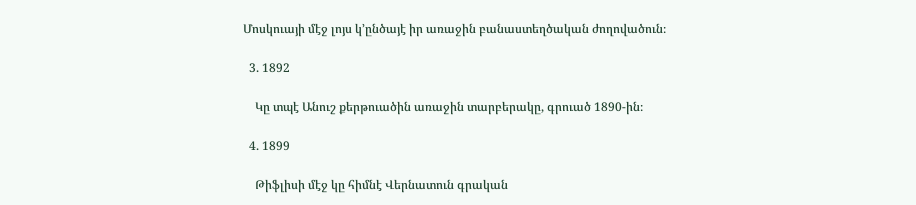Մոսկուայի մէջ լոյս կ՚ընծայէ իր առաջին բանաստեղծական ժողովածուն։

  3. 1892

    Կը տպէ Անուշ քերթուածին առաջին տարբերակը, գրուած 1890-ին։

  4. 1899

    Թիֆլիսի մէջ կը հիմնէ Վերնատուն գրական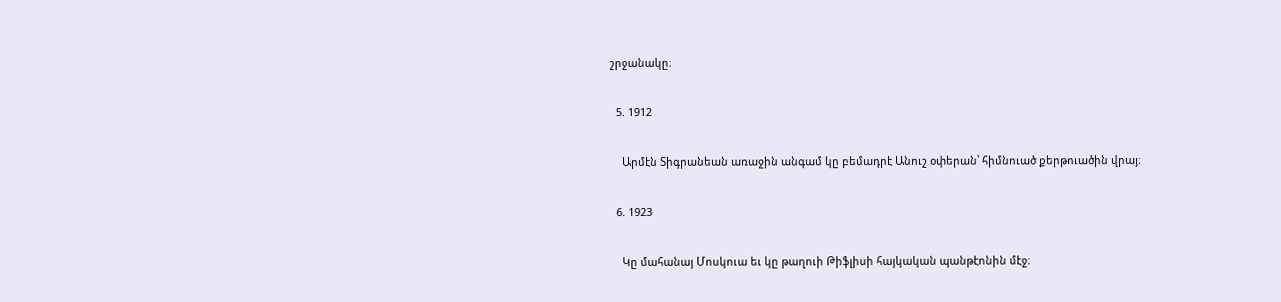շրջանակը։

  5. 1912

    Արմէն Տիգրանեան առաջին անգամ կը բեմադրէ Անուշ օփերան՝ հիմնուած քերթուածին վրայ։

  6. 1923

    Կը մահանայ Մոսկուա եւ կը թաղուի Թիֆլիսի հայկական պանթէոնին մէջ։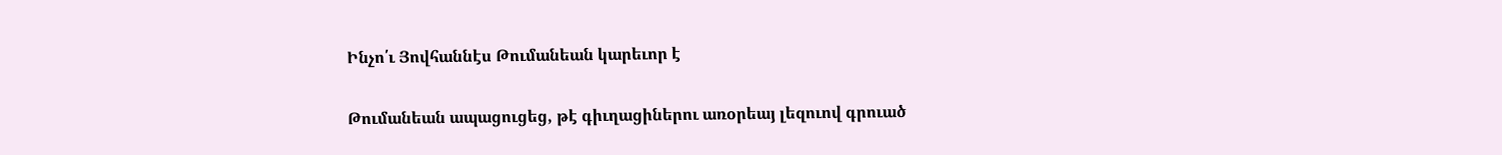Ինչո՛ւ Յովհաննէս Թումանեան կարեւոր է

Թումանեան ապացուցեց, թէ գիւղացիներու առօրեայ լեզուով գրուած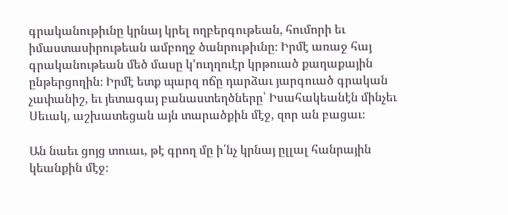գրականութիւնը կրնայ կրել ողբերգութեան, հումորի եւ իմաստասիրութեան ամբողջ ծանրութիւնը։ Իրմէ առաջ հայ գրականութեան մեծ մասը կ՚ուղղուէր կրթուած քաղաքային ընթերցողին։ Իրմէ ետք պարզ ոճը դարձաւ յարգուած գրական չափանիշ, եւ յետագայ բանաստեղծները՝ Իսահակեանէն մինչեւ Սեւակ, աշխատեցան այն տարածքին մէջ, զոր ան բացաւ։

Ան նաեւ ցոյց տուաւ, թէ գրող մը ի՛նչ կրնայ ըլլալ հանրային կեանքին մէջ։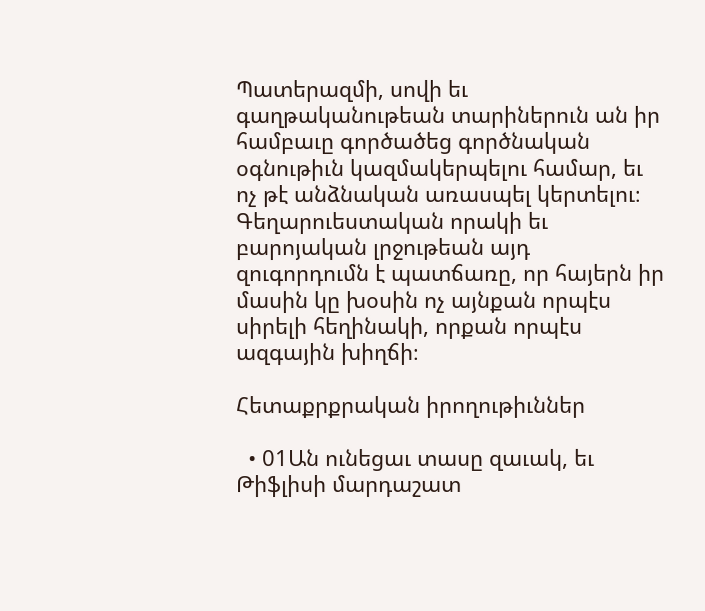Պատերազմի, սովի եւ գաղթականութեան տարիներուն ան իր համբաւը գործածեց գործնական օգնութիւն կազմակերպելու համար, եւ ոչ թէ անձնական առասպել կերտելու։ Գեղարուեստական որակի եւ բարոյական լրջութեան այդ զուգորդումն է պատճառը, որ հայերն իր մասին կը խօսին ոչ այնքան որպէս սիրելի հեղինակի, որքան որպէս ազգային խիղճի։

Հետաքրքրական իրողութիւններ

  • 01Ան ունեցաւ տասը զաւակ, եւ Թիֆլիսի մարդաշատ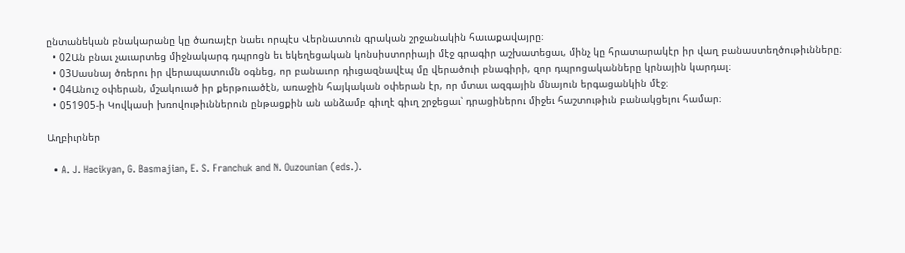ընտանեկան բնակարանը կը ծառայէր նաեւ որպէս Վերնատուն գրական շրջանակին հաւաքավայրը։
  • 02Ան բնաւ չաւարտեց միջնակարգ դպրոցն եւ եկեղեցական կոնսիստորիայի մէջ գրագիր աշխատեցաւ, մինչ կը հրատարակէր իր վաղ բանաստեղծութիւնները։
  • 03Սասնայ ծռերու իր վերապատումն օգնեց, որ բանաւոր դիւցազնավէպ մը վերածուի բնագիրի, զոր դպրոցականները կրնային կարդալ։
  • 04Անուշ օփերան, մշակուած իր քերթուածէն, առաջին հայկական օփերան էր, որ մտաւ ազգային մնայուն երգացանկին մէջ։
  • 051905-ի Կովկասի խռովութիւններուն ընթացքին ան անձամբ գիւղէ գիւղ շրջեցաւ՝ դրացիներու միջեւ հաշտութիւն բանակցելու համար։

Աղբիւրներ

  • A. J. Hacikyan, G. Basmajian, E. S. Franchuk and N. Ouzounian (eds.).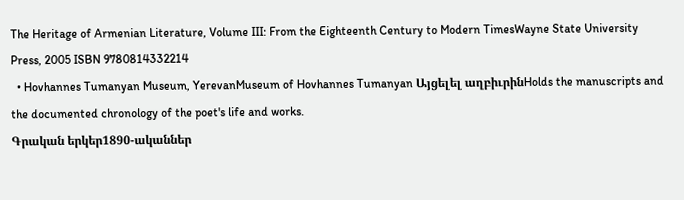The Heritage of Armenian Literature, Volume III: From the Eighteenth Century to Modern TimesWayne State University Press, 2005 ISBN 9780814332214
  • Hovhannes Tumanyan Museum, YerevanMuseum of Hovhannes Tumanyan Այցելել աղբիւրինHolds the manuscripts and the documented chronology of the poet's life and works.
Գրական երկեր1890-ականներ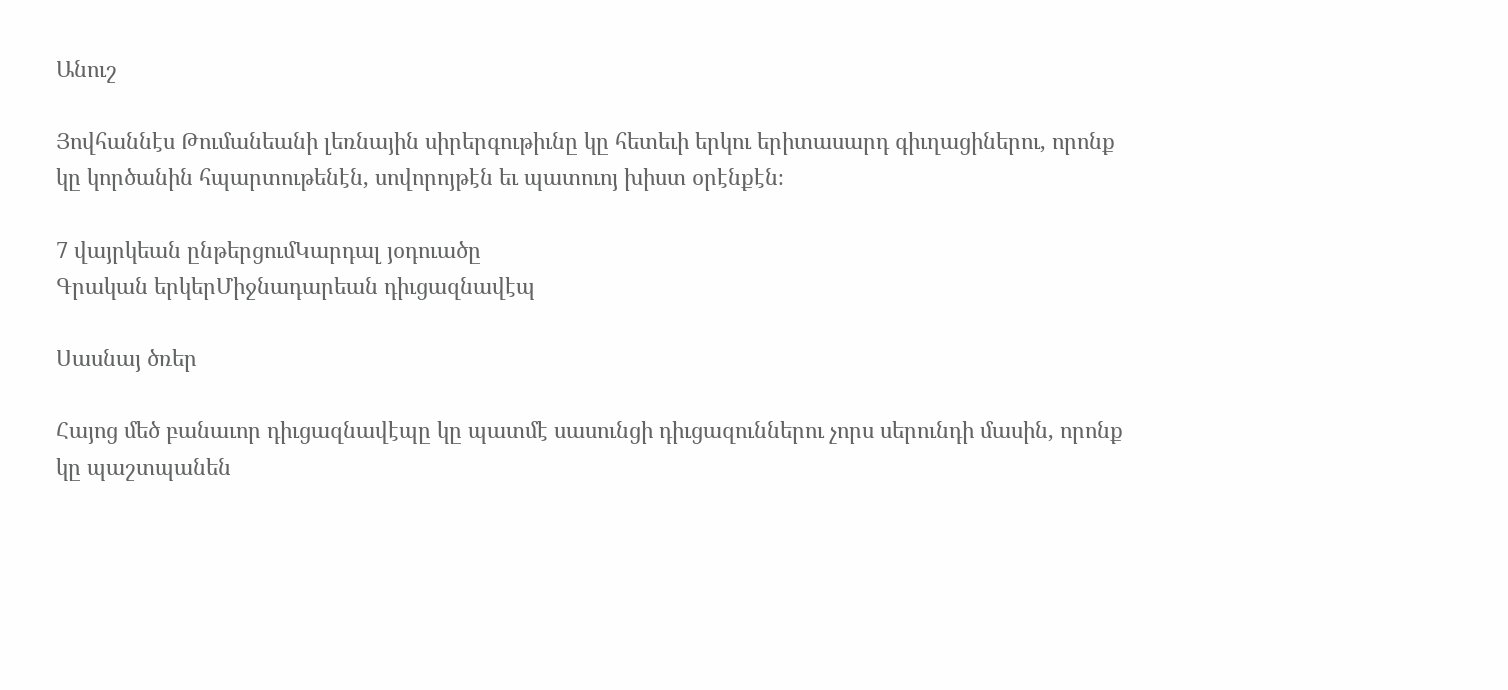Անուշ

Յովհաննէս Թումանեանի լեռնային սիրերգութիւնը կը հետեւի երկու երիտասարդ գիւղացիներու, որոնք կը կործանին հպարտութենէն, սովորոյթէն եւ պատուոյ խիստ օրէնքէն։

7 վայրկեան ընթերցումԿարդալ յօդուածը
Գրական երկերՄիջնադարեան դիւցազնավէպ

Սասնայ ծռեր

Հայոց մեծ բանաւոր դիւցազնավէպը կը պատմէ սասունցի դիւցազուններու չորս սերունդի մասին, որոնք կը պաշտպանեն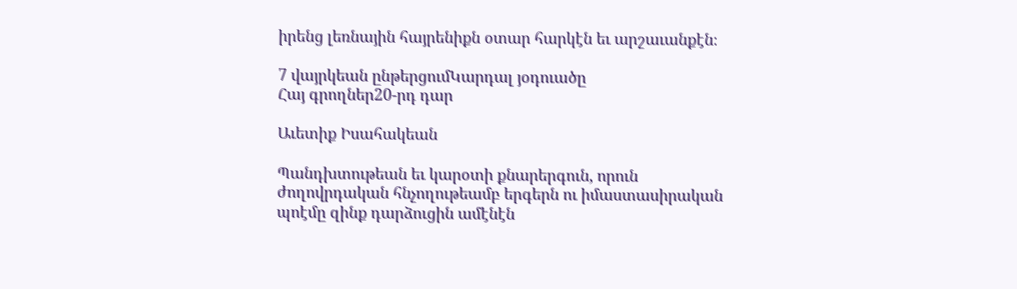իրենց լեռնային հայրենիքն օտար հարկէն եւ արշաւանքէն։

7 վայրկեան ընթերցումԿարդալ յօդուածը
Հայ գրողներ20-րդ դար

Աւետիք Իսահակեան

Պանդխտութեան եւ կարօտի քնարերգուն, որուն ժողովրդական հնչողութեամբ երգերն ու իմաստասիրական պոէմը զինք դարձուցին ամէնէն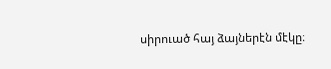սիրուած հայ ձայներէն մէկը։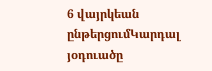6 վայրկեան ընթերցումԿարդալ յօդուածը